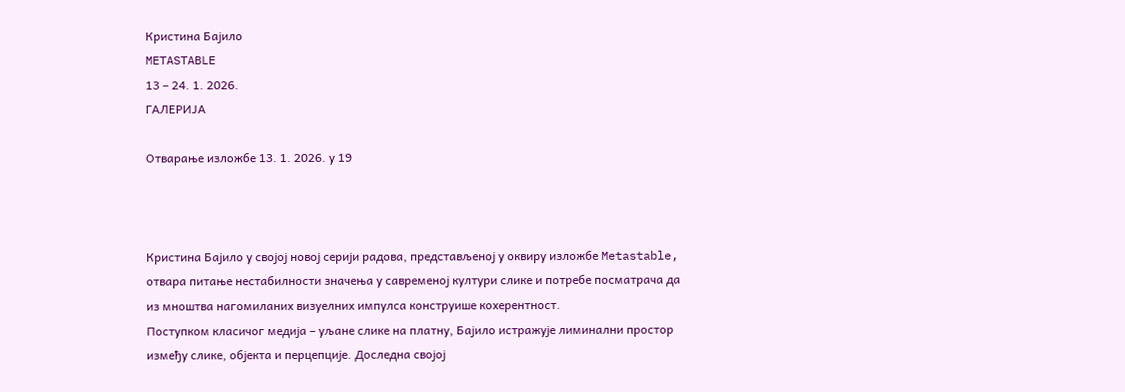Кристина Бајило
METASTABLE
13 – 24. 1. 2026.
ГАЛЕРИЈА

Отварање изложбе 13. 1. 2026. у 19



Кристина Бајило у својој новој серији радова, представљеној у оквиру изложбе Metastable, отвара питање нестабилности значења у савременој култури слике и потребе посматрача да из мноштва нагомиланих визуелних импулса конструише кохерентност.
Поступком класичог медија – уљане слике на платну, Бајило истражује лиминални простор између слике, објекта и перцепције. Доследна својој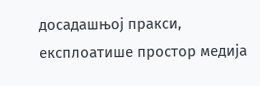досадашњој пракси, експлоатише простор медија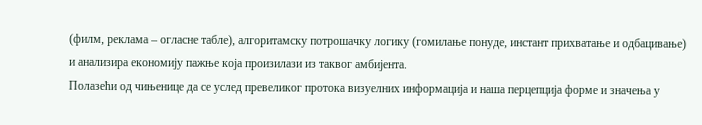(филм, реклама – огласне табле), алгоритамску потрошачку логику (гомилање понуде, инстант прихватање и одбацивање) и анализира економију пажње која произилази из таквог амбијента.
Полазећи од чињенице да се услед превеликог протока визуелних информација и наша перцепција форме и значења у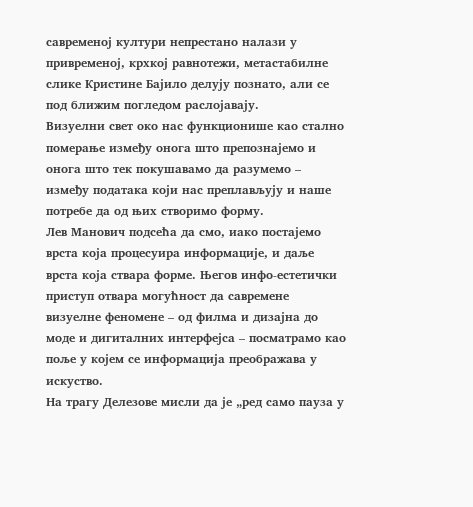савременој култури непрестано налази у привременој, крхкој равнотежи, метастабилне слике Кристине Бајило делују познато, али се под ближим погледом раслојавају.
Визуелни свет око нас функционише као стално померање између онога што препознајемо и онога што тек покушавамо да разумемо – између података који нас преплављују и наше потребе да од њих створимо форму.
Лев Манович подсећа да смо, иако постајемо врста која процесуира информације, и даље врста која ствара форме. Његов инфо-естетички приступ отвара могућност да савремене визуелне феномене – од филма и дизајна до моде и дигиталних интерфејса – посматрамо као поље у којем се информација преображава у искуство.
На трагу Делезове мисли да је „ред само пауза у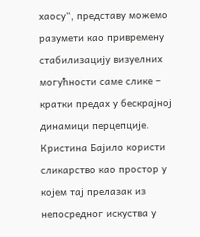хаосу“, представу можемо разумети као привремену стабилизацију визуелних могућности саме слике – кратки предах у бескрајној динамици перцепције.
Кристина Бајило користи сликарство као простор у којем тај прелазак из непосредног искуства у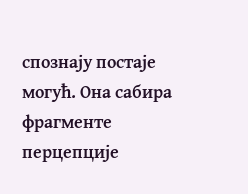спознају постаје могућ. Она сабира фрагменте перцепције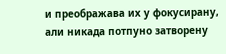и преображава их у фокусирану, али никада потпуно затворену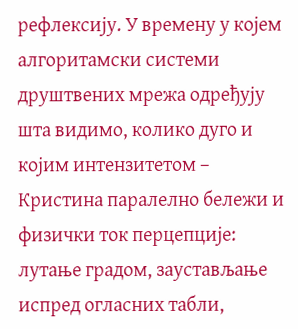рефлексију. У времену у којем алгоритамски системи друштвених мрежа одређују шта видимо, колико дуго и којим интензитетом – Кристина паралелно бележи и физички ток перцепције: лутање градом, заустављање испред огласних табли,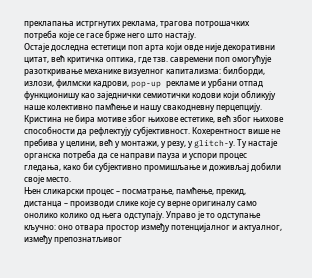преклапања истргнутих реклама, трагова потрошачких потреба које се гасе брже него што настају.
Остаје доследна естетици поп арта који овде није декоративни цитат, већ критичка оптика, где тзв. савремени поп омогућује разоткривање механике визуелног капитализма: билборди, излози, филмски кадрови, pop-up рекламе и урбани отпад функционишу као заједнички семиотички кодови који обликују наше колективно памћење и нашу свакодневну перцепцију.
Кристина не бира мотиве због њихове естетике, већ због њихове способности да рефлектују субјективност. Кохерентност више не пребива у целини, већ у монтажи, у резу, у glitch-у. Ту настаје органска потреба да се направи пауза и успори процес гледања, како би субјективно промишљање и доживљај добили своје место.
Њен сликарски процес – посматрање, памћење, прекид, дистанца – производи слике које су верне оригиналу само онолико колико од њега одступају. Управо је то одступање кључно: оно отвара простор између потенцијалног и актуалног, између препознатљивог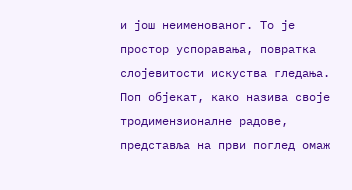и још неименованог. То је простор успоравања, повратка слојевитости искуства гледања.
Поп објекат, како назива своје тродимензионалне радове, представља на први поглед омаж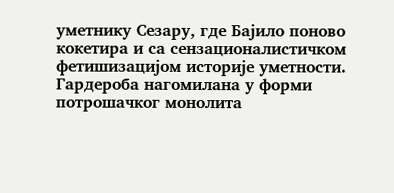уметнику Сезару, где Бајило поново кокетира и са сензационалистичком фетишизацијом историје уметности. Гардероба нагомилана у форми потрошачког монолита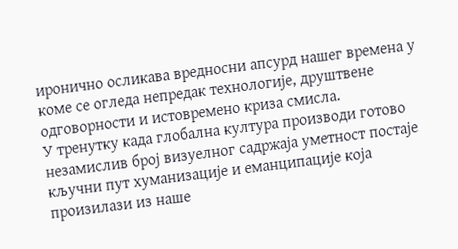иронично осликава вредносни апсурд нашег времена у коме се огледа непредак технологије, друштвене одговорности и истовремено криза смисла.
У тренутку када глобална култура производи готово незамислив број визуелног садржаја уметност постаје кључни пут хуманизације и еманципације која произилази из наше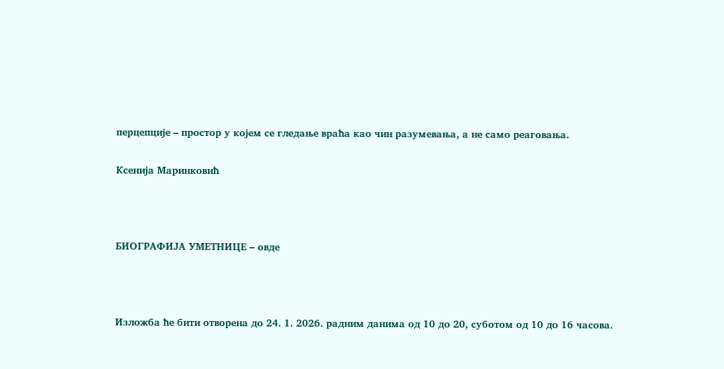перцепције – простор у којем се гледање враћа као чин разумевања, а не само реаговања.

Ксенија Маринковић



БИОГРАФИЈА УМЕТНИЦЕ – овде



Изложба ће бити отворена до 24. 1. 2026. радним данима од 10 до 20, суботом од 10 до 16 часова.